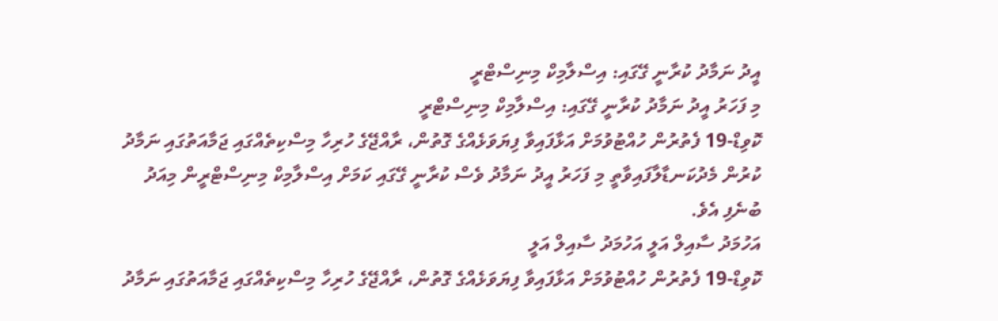އީދު ނަމާދު ކުރާނީ ގޭގައި: އިސްލާމިކް މިނިސްޓްރީ
މި ފަހަރު އީދު ނަމާދު ކުރާނީ ގޭގައި: އިސްލާމިކް މިނިސްޓްރީ
ކޮވިޑް-19 ފެތުރުން ހުއްޓުވުމަށް އަޅާފައިވާ ފިޔަވަޅެއްގެ ގޮތުން، ރާއްޖޭގެ ހުރިހާ މިސްކިތެއްގައި ޖަމާއަތުގައި ނަމާދު ކުރުން މެދުކަނޑާލާފައިވާތީ މި ފަހަރު އީދު ނަމާދު ވެސް ކުރާނީ ގޭގައި ކަމަށް އިސްލާމިކް މިނިސްޓްރީން މިއަދު ބުނެފި އެވެ.
އަހުމަދު ސާއިލް އަލީ އަހުމަދު ސާއިލް އަލީ
ކޮވިޑް-19 ފެތުރުން ހުއްޓުވުމަށް އަޅާފައިވާ ފިޔަވަޅެއްގެ ގޮތުން، ރާއްޖޭގެ ހުރިހާ މިސްކިތެއްގައި ޖަމާއަތުގައި ނަމާދު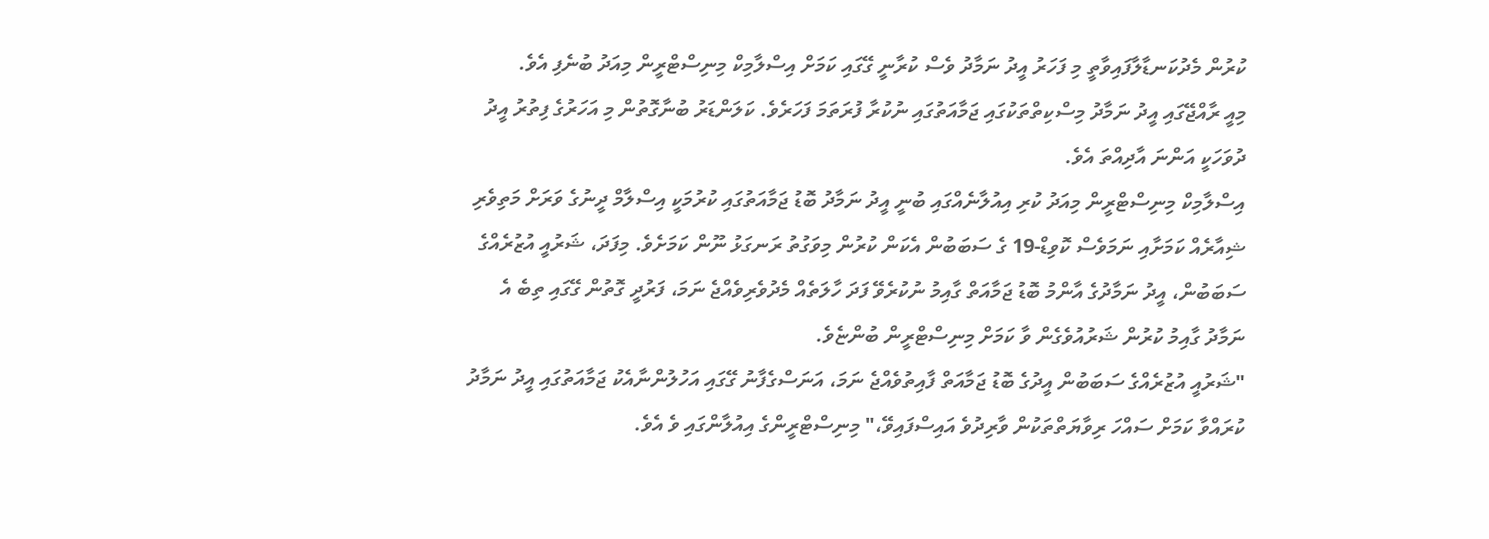ކުރުން މެދުކަނޑާލާފައިވާތީ މި ފަހަރު އީދު ނަމާދު ވެސް ކުރާނީ ގޭގައި ކަމަށް އިސްލާމިކް މިނިސްޓްރީން މިއަދު ބުނެފި އެވެ.
މިއީ ރާއްޖޭގައި އީދު ނަމާދު މިސްކިތްތަކުގައި ޖަމާއަތުގައި ނުކުރާ ފުރަތަމަ ފަހަރެވެ. ކަލަންޑަރު ބުނާގޮތުން މި އަހަރުގެ ފިތުރު އީދު ދުވަހަކީ އަންނަ އާދިއްތަ އެވެ.
އިސްލާމިކް މިނިސްޓްރީން މިއަދު ކުރި އިއުލާނެއްގައި ބުނީ އީދު ނަމާދު ބޮޑު ޖަމާއަތުގައި ކުރުމަކީ އިސްލާމް ދީނުގެ ވަރަށް މަތިވެރި ޝިއާރެއް ކަމަށާއި ނަމަވެސް ކޮވިޑް-19 ގެ ސަބަބުން އެކަން ކުރުން މިވަގުތު ރަނގަޅު ނޫން ކަމަށެވެ. މިފަދަ، ޝަރުއީ އުޒުރެއްގެ ސަބަބުން، އީދު ނަމާދުގެ އާންމު ބޮޑު ޖަމާއަތް ގާއިމު ނުކުރެވޭ ފަދަ ހާލަތެއް މެދުވެރިވެއްޖެ ނަމަ، ފަރުދީ ގޮތުން ގޭގައި ތިބެ އެ ނަމާދު ގާއިމު ކުރުން ޝަރުއުވެގެން ވާ ކަމަށް މިނިސްޓްރީން ބުންޏެވެ.
"ޝަރުއީ އުޒުރެއްގެ ސަބަބުން އީދުގެ ބޮޑު ޖަމާއަތް ފާއިތުވެއްޖެ ނަމަ، އަނަސްގެފާނު ގޭގައި އަހުލުންނާއެކު ޖަމާއަތުގައި އީދު ނަމާދު ކުރައްވާ ކަމަށް ސައްހަ ރިވާޔަތްތަކުން ވާރިދުވެ އައިސްފައިވޭ،" މިނިސްޓްރީންގެ އިއުލާންގައި ވެ އެވެ.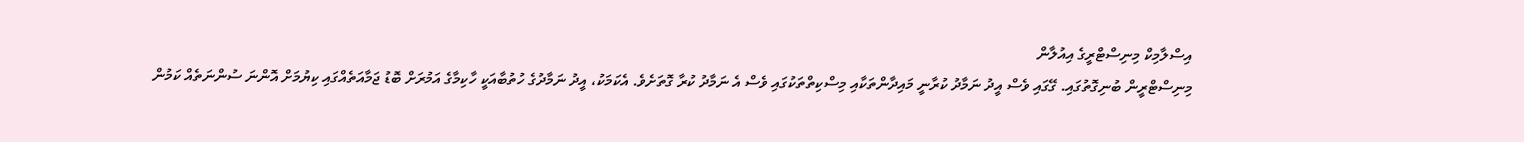އިސްލާމިކް މިނިސްޓްރީގެ އިއުލާން
މިނިސްޓްރީން ބުނިގޮތުގައި. ގޭގައި ވެސް އީދު ނަމާދު ކުރާނީ މައިދާންތަކާއި މިސްކިތްތަކުގައި ވެސް އެ ނަމާދު ކުރާ ގޮތަށެވެ. އެކަމަކު، އީދު ނަމާދުގެ ހުތުބާއަކީ ހާކިމާގެ އަމުރަށް ބޮޑު ޖަމާއަތެއްގައި ކިޔުމަށް އޮންނަ ސުންނަތެއް ކަމުން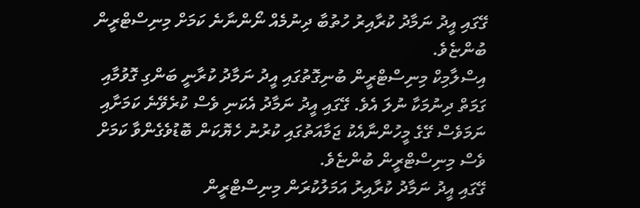ގޭގައި އީދު ނަމާދު ކުރާއިރު ހުތުބާ ދިނުމެއް ނޯންނާނެ ކަމަށް މިނިސްޓްރީން ބުންޏެވެ.
އިސްލާމިކް މިނިސްޓްރީން ބުނިގޮތުގައި އީދު ނަމާދު ކުރާނީ ބަންގި ގޮވުމާއި ގަމަތް ދިނުމަކާ ނުލަ އެވެ. ގޭގައި އީދު ނަމާދު އެކަނި ވެސް ކުރެވޭނެ ކަމަށާއި ނަމަވެސް ގޭގެ މީހުންނާއެކު ޖަމާއަތުގައި ކުރުނު ހެޔޮކަން ބޮޑުވެގެންވާ ކަމަށް ވެސް މިނިސްޓްރީން ބުންޏެވެ.
ގޭގައި އީދު ނަމާދު ކުރާއިރު އަމަލުކުރަން މިނިސްޓްރީން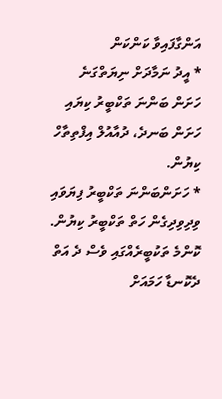އަންގާފައިވާ ކަންކަން
* އީދު ނަމާދަށް ނިޔަތްގަނެ ހަށަން ބަންނަ ތަކްބީރު ކިޔައި ހަށަން ބަނދެ، ދުއާއުލް އިފްތިތާހް ކިޔުން.
* ހަށަންބަންނަ ތަކްބީރު ފިޔަވައި ވިދިވިދިގެން ހަތް ތަކްބީރު ކިޔުން. ކޮންމެ ތަކުބީރެއްގައި ވެސް ދެ އަތް ދެކޮނޑާ ހަމައަށް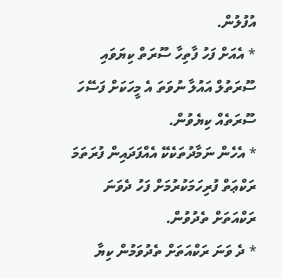އުފުލުން.
* އެއަށް ފަހު ފާތިހާ ސޫރަތް ކިޔަވައި ސޫރަތުލް އައުލާ ނުވަތަ އެ މީހަކަށް ފަސޭހަ ސޫރަތެއް ކިޔެވުން.
* އެހެން ނަމާދުތަކެކޭ އެއްފަދައިން ފުރަތަމަ ރަކްޢަތް ފުރިހަމަކުރުމަށް ފަހު ދެވަނަ ރަކްއަތަށް ތެދުވުން.
* ދެ ވަނަ ރަކްއަތަށް ތެދުވަމުން ކިޔާ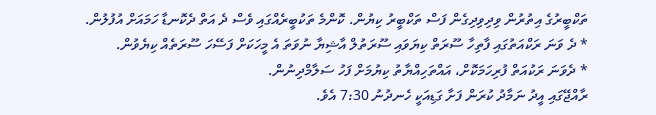ތަކްބީރުގެ އިތުރުން ވިދިވިދިގެން ފަސް ތަކްބީރު ކިޔުން. ކޮންމެ ތަކުބީރެއްގައި ވެސް ދެ އަތް ދެކޮނޑާ ހަމައަށް އުފުލުން.
* ދެ ވަނަ ރަކްއަތުގައި ފާތިހާ ސޫރަތް ކިޔަވައި ސޫރަތުލް އާޝިޔާ ނުވަތަ އެ މީހަކަށް ފަސޭހަ ސޫރަތެއް ކިޔެވުން.
* ދެވަނަ ރަކުއަތް ފުރިހަމަކޮށް، އައްތަހިއްޔާތު ކިޔުމަށް ފަހު ސަލާމްދިނުން.
ރާއްޖޭގައި އީދު ނަމާދު ކުރަން ފަށާ ގަޑިއަކީ ހެނދުނު 7:30 އެވެ.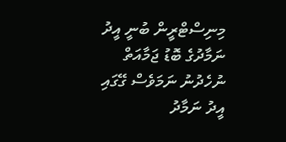މިނިސްޓްރީން ބުނީ އީދު ނަމާދުގެ ބޮޑު ޖަމާއަތް ނުހެދުނު ނަމަވެސް ގޭގައި އީދު ނަމާދު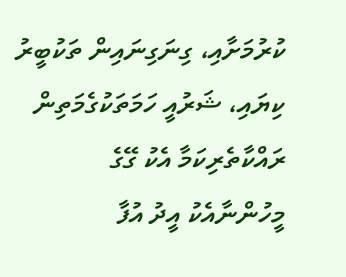ކުރުމަށާއި، ގިނަގިނައިން ތަކުބީރު ކިޔައި، ޝަރުއީ ހަމަތަކުގެމަތިން ރައްކާތެރިކަމާ އެކު ގޭގެ މީހުންނާއެކު އީދު އުފާ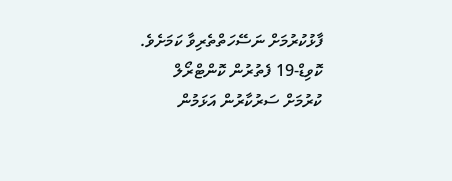ފާޅުކުރުމަށް ނަސޭހަތްތެރިވާ ކަމަށެވެ.
ކޮވިޑް-19 ފެތުރުން ކޮންޓްރޯލް ކުރުމަށް ސަރުކާރުން އަޅަމުން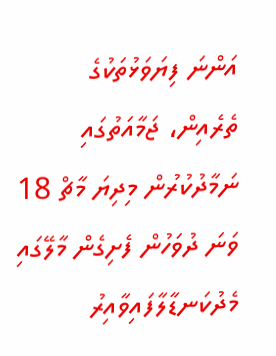އަންނަ ފިޔަވަޅުތަކުގެ ތެރެއިން، ޖަމާއަތުގައި ނަމާދުކުރުން މިދިޔަ މާޗް 18 ވަނަ ދުވަހުން ފެށިގެން މާލޭގައި މެދުކަނޑާލާފައިވާއިރު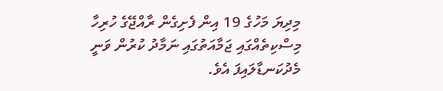މިދިޔަ މަހުގެ 19 އިން ފެށިގެން ރާއްޖޭގެ ހުރިހާ މިސްކިތެއްގައި ޖަމާއަތުގައި ނަމާދު ކުރުން ވަނީ މެދުކަނޑާލައިފަ އެވެ.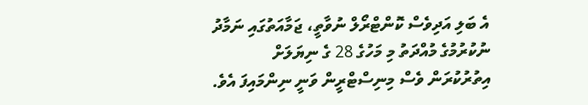އެ ބަލި އަދިވެސް ކޮންޓްރޯލް ނުވާތީ، ޖަމާއަތުގައި ނަމާދު ނުކުރުމުގެ މުއްދަތު މި މަހުގެ 28 ގެ ނިޔަލަށް އިތުރުކުރަން ވެސް މިނިސްޓްރީން ވަނީ ނިންމައިފަ އެވެ.